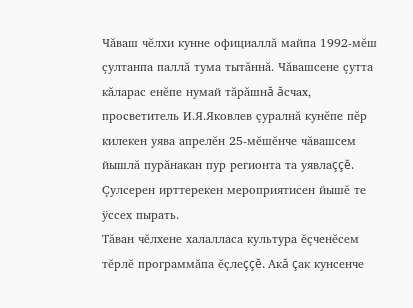Чăваш чĕлхи кунне официаллă майпа 1992-мĕш çултанпа паллă тума тытăннă. Чăвашсене çутта кăларас енĕпе нумай тăрăшнă ăсчах, просветитель И.Я.Яковлев çуралнă кунĕпе пĕр килекен уява апрелĕн 25-мĕшĕнче чăвашсем йышлă пурăнакан пур регионта та уявлаççĕ. Çулсерен ирттерекен мероприятисен йышĕ те ÿссех пырать.
Тăван чĕлхене халалласа культура ĕçченĕсем тĕрлĕ программăпа ĕçлеççĕ. Акă çак кунсенче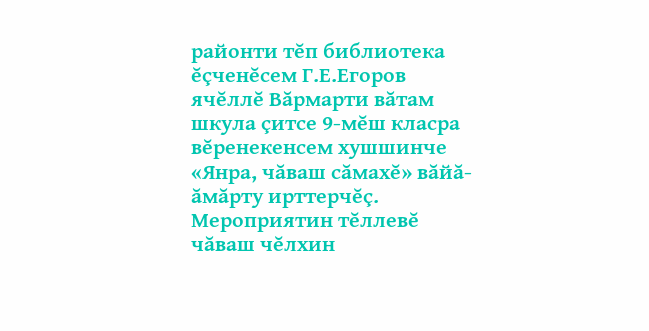районти тĕп библиотека ĕçченĕсем Г.Е.Егоров ячĕллĕ Вăрмарти вăтам шкула çитсе 9-мĕш класра вĕренекенсем хушшинче «Янра, чăваш сăмахĕ» вăйă-ăмăрту ирттерчĕç. Мероприятин тĕллевĕ чăваш чĕлхин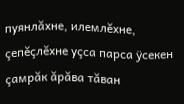пуянлăхне, илемлĕхне, çепĕçлĕхне уçса парса ÿсекен çамрăк ăрăва тăван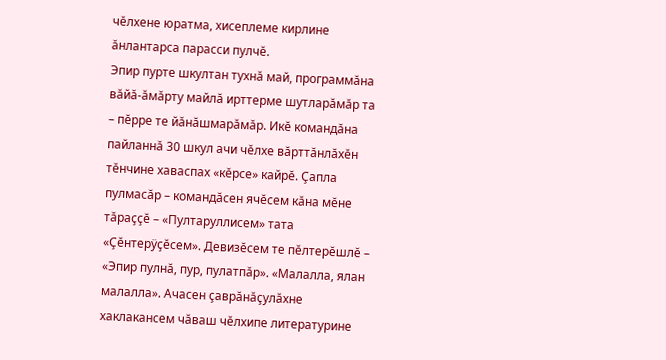чĕлхене юратма, хисеплеме кирлине ăнлантарса парасси пулчĕ.
Эпир пурте шкултан тухнă май, программăна вăйă-ăмăрту майлă ирттерме шутларăмăр та – пĕрре те йăнăшмарăмăр. Икĕ командăна пайланнă 30 шкул ачи чĕлхе вăрттăнлăхĕн тĕнчине хаваспах «кĕрсе» кайрĕ. Çапла пулмасăр – командăсен ячĕсем кăна мĕне тăраççĕ – «Пултаруллисем» тата «Çĕнтерÿçĕсем». Девизĕсем те пĕлтерĕшлĕ – «Эпир пулнă, пур, пулатпăр». «Малалла, ялан малалла». Ачасен çаврăнăçулăхне хаклакансем чăваш чĕлхипе литературине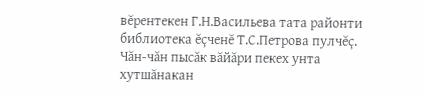вĕрентекен Г.Н.Васильева тата районти библиотека ĕçченĕ Т.С.Петрова пулчĕç.
Чăн-чăн пысăк вăйăри пекех унта хутшăнакан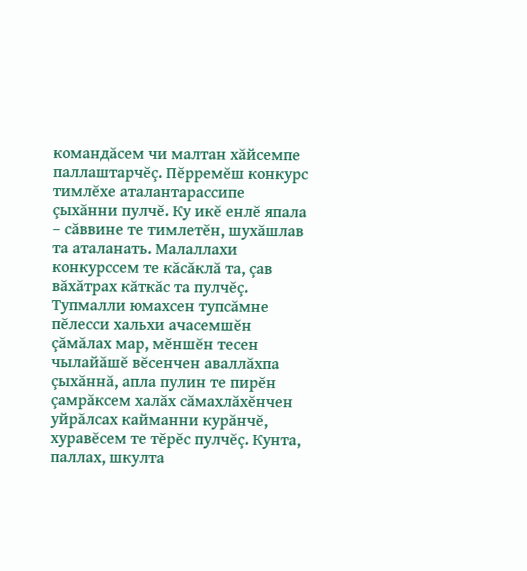командăсем чи малтан хăйсемпе паллаштарчĕç. Пĕрремĕш конкурс тимлĕхе аталантарассипе çыхăнни пулчĕ. Ку икĕ енлĕ япала – сăввине те тимлетĕн, шухăшлав та аталанать. Малаллахи конкурссем те кăсăклă та, çав вăхăтрах кăткăс та пулчĕç. Тупмалли юмахсен тупсăмне пĕлесси хальхи ачасемшĕн çăмăлах мар, мĕншĕн тесен чылайăшĕ вĕсенчен аваллăхпа çыхăннă, апла пулин те пирĕн çамрăксем халăх сăмахлăхĕнчен уйрăлсах кайманни курăнчĕ, хуравĕсем те тĕрĕс пулчĕç. Кунта, паллах, шкулта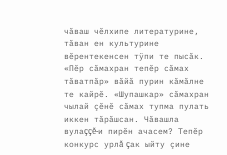чăваш чĕлхипе литературине, тăван ен культурине вĕрентекенсен тÿпи те пысăк. «Пĕр сăмахран тепĕр сăмах тăватпăр» вăйă пурин кăмăлне те кайрĕ. «Шупашкар» сăмахран чылай çĕнĕ сăмах тупма пулать иккен тăрăшсан. Чăвашла вулаççĕ-и пирĕн ачасем? Тепĕр конкурс урлă çак ыйту çине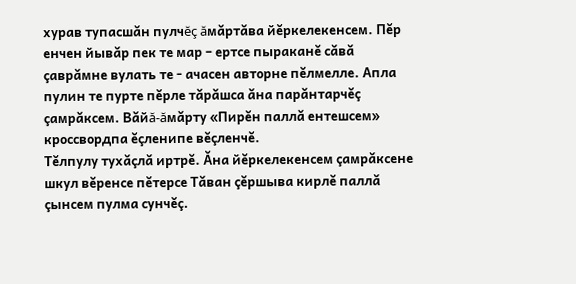хурав тупасшăн пулчĕç ăмăртăва йĕркелекенсем. Пĕр енчен йывăр пек те мар – ертсе пыраканĕ сăвă çаврăмне вулать те - ачасен авторне пĕлмелле. Апла пулин те пурте пĕрле тăрăшса ăна парăнтарчĕç çамрăксем. Вăйă-ăмăрту «Пирĕн паллă ентешсем» кроссвордпа ĕçленипе вĕçленчĕ.
Тĕлпулу тухăçлă иртрĕ. Ăна йĕркелекенсем çамрăксене шкул вĕренсе пĕтерсе Тăван çĕршыва кирлĕ паллă çынсем пулма сунчĕç.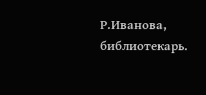Р.Иванова, библиотекарь.